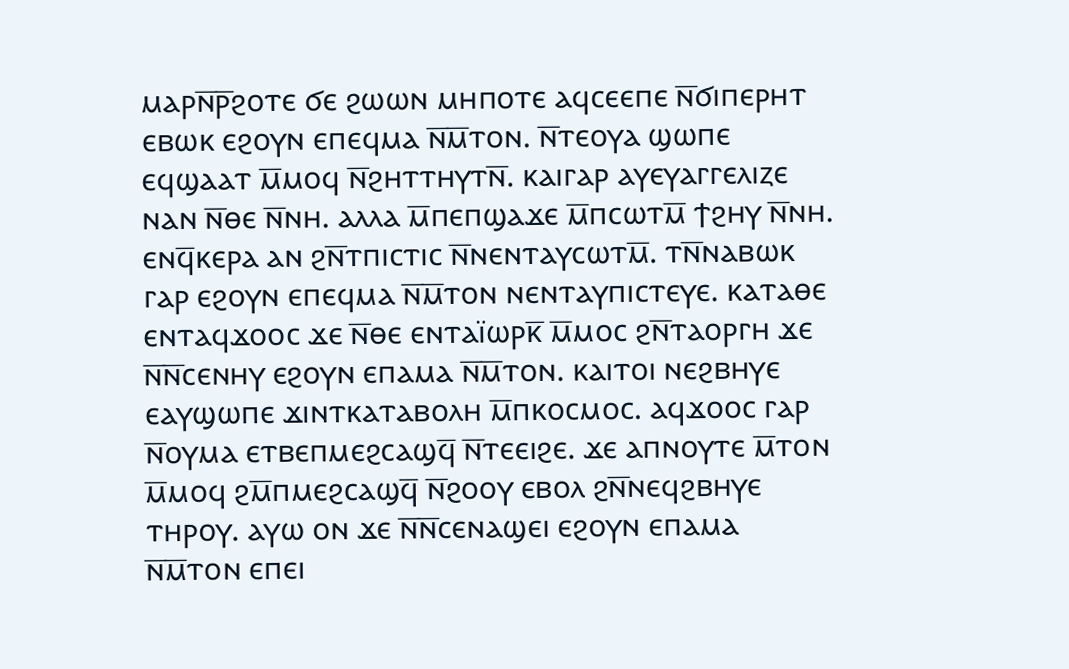ⲙⲁⲣⲛ̅ⲣ̅ϩⲟⲧⲉ ϭⲉ ϩⲱⲱⲛ ⲙⲏⲡⲟⲧⲉ ⲁϥⲥⲉⲉⲡⲉ ⲛ̅ϭⲓⲡⲉⲣⲏⲧ ⲉⲃⲱⲕ ⲉϩⲟⲩⲛ ⲉⲡⲉϥⲙⲁ ⲛ̅ⲙ̅ⲧⲟⲛ. ⲛ̅ⲧⲉⲟⲩⲁ ϣⲱⲡⲉ ⲉϥϣⲁⲁⲧ ⲙ̅ⲙⲟϥ ⲛ̅ϩⲏⲧⲧⲏⲩⲧⲛ̅. ⲕⲁⲓⲅⲁⲣ ⲁⲩⲉⲩⲁⲅⲅⲉⲗⲓⲍⲉ ⲛⲁⲛ ⲛ̅ⲑⲉ ⲛ̅ⲛⲏ. ⲁⲗⲗⲁ ⲙ̅ⲡⲉⲡϣⲁϫⲉ ⲙ̅ⲡⲥⲱⲧⲙ̅ ϯϩⲏⲩ ⲛ̅ⲛⲏ. ⲉⲛϥ̅ⲕⲉⲣⲁ ⲁⲛ ϩⲛ̅ⲧⲡⲓⲥⲧⲓⲥ ⲛ̅ⲛⲉⲛⲧⲁⲩⲥⲱⲧⲙ̅. ⲧⲛ̅ⲛⲁⲃⲱⲕ ⲅⲁⲣ ⲉϩⲟⲩⲛ ⲉⲡⲉϥⲙⲁ ⲛ̅ⲙ̅ⲧⲟⲛ ⲛⲉⲛⲧⲁⲩⲡⲓⲥⲧⲉⲩⲉ. ⲕⲁⲧⲁⲑⲉ ⲉⲛⲧⲁϥϫⲟⲟⲥ ϫⲉ ⲛ̅ⲑⲉ ⲉⲛⲧⲁⲓ̈ⲱⲣⲕ̅ ⲙ̅ⲙⲟⲥ ϩⲛ̅ⲧⲁⲟⲣⲅⲏ ϫⲉ ⲛ̅ⲛ̅ⲥⲉⲛⲏⲩ ⲉϩⲟⲩⲛ ⲉⲡⲁⲙⲁ ⲛ̅ⲙ̅ⲧⲟⲛ. ⲕⲁⲓⲧⲟⲓ ⲛⲉϩⲃⲏⲩⲉ ⲉⲁⲩϣⲱⲡⲉ ϫⲓⲛⲧⲕⲁⲧⲁⲃⲟⲗⲏ ⲙ̅ⲡⲕⲟⲥⲙⲟⲥ. ⲁϥϫⲟⲟⲥ ⲅⲁⲣ ⲛ̅ⲟⲩⲙⲁ ⲉⲧⲃⲉⲡⲙⲉϩⲥⲁϣϥ̅ ⲛ̅ⲧⲉⲉⲓϩⲉ. ϫⲉ ⲁⲡⲛⲟⲩⲧⲉ ⲙ̅ⲧⲟⲛ ⲙ̅ⲙⲟϥ ϩⲙ̅ⲡⲙⲉϩⲥⲁϣϥ̅ ⲛ̅ϩⲟⲟⲩ ⲉⲃⲟⲗ ϩⲛ̅ⲛⲉϥϩⲃⲏⲩⲉ ⲧⲏⲣⲟⲩ. ⲁⲩⲱ ⲟⲛ ϫⲉ ⲛ̅ⲛ̅ⲥⲉⲛⲁϣⲉⲓ ⲉϩⲟⲩⲛ ⲉⲡⲁⲙⲁ ⲛ̅ⲙ̅ⲧⲟⲛ ⲉⲡⲉⲓ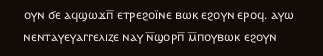ⲟⲩⲛ ϭⲉ ⲁϥϣⲱϫⲡ̅ ⲉⲧⲣⲉϩⲟⲓ̈ⲛⲉ ⲃⲱⲕ ⲉϩⲟⲩⲛ ⲉⲣⲟϥ. ⲁⲩⲱ ⲛⲉⲛⲧⲁⲩⲉⲩⲁⲅⲅⲉⲗⲓⲍⲉ ⲛⲁⲩ ⲛ̅ϣⲟⲣⲡ̅ ⲙ̅ⲡⲟⲩⲃⲱⲕ ⲉϩⲟⲩⲛ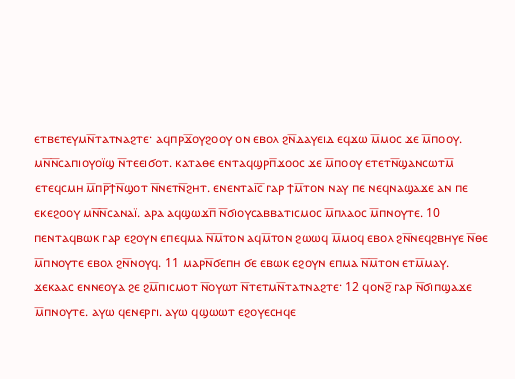ⲉⲧⲃⲉⲧⲉⲩⲙⲛ̅ⲧⲁⲧⲛⲁϩⲧⲉ· ⲁϥⲡⲣϫ̅ⲟⲩϩⲟⲟⲩ ⲟⲛ ⲉⲃⲟⲗ ϩⲛ̅ⲇⲁⲩⲉⲓⲇ ⲉϥϫⲱ ⲙ̅ⲙⲟⲥ ϫⲉ ⲙ̅ⲡⲟⲟⲩ. ⲙⲛ̅ⲛ̅ⲥⲁⲡⲓⲟⲩⲟⲓ̈ϣ ⲛ̅ⲧⲉⲉⲓϭⲟⲧ. ⲕⲁⲧⲁⲑⲉ ⲉⲛⲧⲁϥϣⲣⲡ̅ϫⲟⲟⲥ ϫⲉ ⲙ̅ⲡⲟⲟⲩ ⲉⲧⲉⲧⲛ̅ϣⲁⲛⲥⲱⲧⲙ̅ ⲉⲧⲉϥⲥⲙⲏ ⲙ̅ⲡⲣ̅ϯⲛ̅ϣⲟⲧ ⲛ̅ⲛⲉⲧⲛ̅ϩⲏⲧ. ⲉⲛⲉⲛⲧⲁⲓ̅ⲥ̅ ⲅⲁⲣ ϯⲙ̅ⲧⲟⲛ ⲛⲁⲩ ⲡⲉ ⲛⲉϥⲛⲁϣⲁϫⲉ ⲁⲛ ⲡⲉ ⲉⲕⲉϩⲟⲟⲩ ⲙⲛ̅ⲛ̅ⲥⲁⲛⲁⲓ̈. ⲁⲣⲁ ⲁϥϣⲱϫⲡ̅ ⲛ̅ϭⲓⲟⲩⲥⲁⲃⲃⲁⲧⲓⲥⲙⲟⲥ ⲙ̅ⲡⲗⲁⲟⲥ ⲙ̅ⲡⲛⲟⲩⲧⲉ. 10 ⲡⲉⲛⲧⲁϥⲃⲱⲕ ⲅⲁⲣ ⲉϩⲟⲩⲛ ⲉⲡⲉϥⲙⲁ ⲛ̅ⲙ̅ⲧⲟⲛ ⲁϥⲙ̅ⲧⲟⲛ ϩⲱⲱϥ ⲙ̅ⲙⲟϥ ⲉⲃⲟⲗ ϩⲛ̅ⲛⲉϥϩⲃⲏⲩⲉ ⲛ̅ⲑⲉ ⲙ̅ⲡⲛⲟⲩⲧⲉ ⲉⲃⲟⲗ ϩⲛ̅ⲛⲟⲩϥ. 11 ⲙⲁⲣⲛ̅ϭⲉⲡⲏ ϭⲉ ⲉⲃⲱⲕ ⲉϩⲟⲩⲛ ⲉⲡⲙⲁ ⲛ̅ⲙ̅ⲧⲟⲛ ⲉⲧⲙ̅ⲙⲁⲩ. ϫⲉⲕⲁⲁⲥ ⲉⲛⲛⲉⲟⲩⲁ ϩⲉ ϩⲙ̅ⲡⲓⲥⲙⲟⲧ ⲛ̅ⲟⲩⲱⲧ ⲛ̅ⲧⲉⲧⲙⲛ̅ⲧⲁⲧⲛⲁϩⲧⲉ· 12 ϥⲟⲛϩ̅ ⲅⲁⲣ ⲛ̅ϭⲓⲡϣⲁϫⲉ ⲙ̅ⲡⲛⲟⲩⲧⲉ. ⲁⲩⲱ ϥⲉⲛⲉⲣⲅⲓ. ⲁⲩⲱ ϥϣⲱⲱⲧ ⲉϩⲟⲩⲉⲥⲏϥⲉ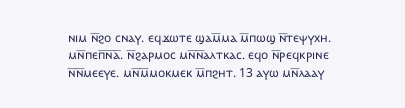ⲛⲓⲙ ⲛ̅ϩⲟ ⲥⲛⲁⲩ. ⲉϥϫⲱⲧⲉ ϣⲁⲙ̅ⲙⲁ ⲙ̅ⲡⲱϣ ⲛ̅ⲧⲉⲯⲩⲭⲏ. ⲙⲛ̅ⲡⲉⲡ̅ⲛ̅ⲁ̅. ⲛ̅ϩⲁⲣⲙⲟⲥ ⲙⲛ̅ⲛ̅ⲁⲗⲧⲕⲁⲥ. ⲉϥⲟ ⲛ̅ⲣⲉϥⲕⲣⲓⲛⲉ ⲛ̅ⲛ̅ⲙⲉⲉⲩⲉ. ⲙⲛ̅ⲙ̅ⲙⲟⲕⲙⲉⲕ ⲙ̅ⲡϩⲏⲧ. 13 ⲁⲩⲱ ⲙⲛ̅ⲗⲁⲁⲩ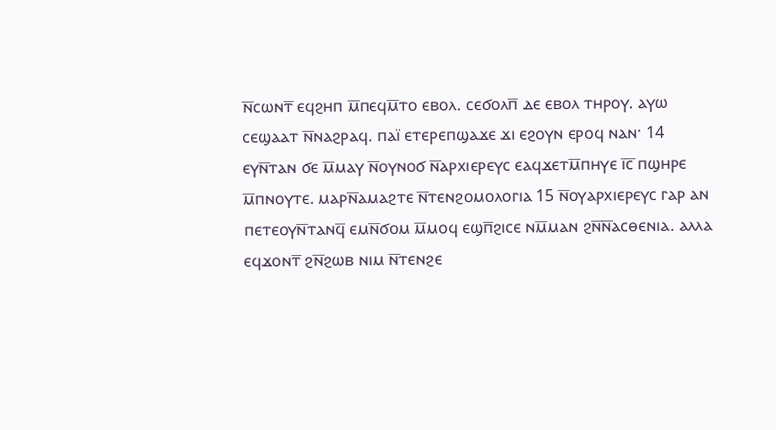ⲛ̅ⲥⲱⲛⲧ̅ ⲉϥϩⲏⲡ ⲙ̅ⲡⲉϥⲙ̅ⲧⲟ ⲉⲃⲟⲗ. ⲥⲉϭⲟⲗⲡ̅ ⲇⲉ ⲉⲃⲟⲗ ⲧⲏⲣⲟⲩ. ⲁⲩⲱ ⲥⲉϣⲁⲁⲧ ⲛ̅ⲛⲁϩⲣⲁϥ. ⲡⲁⲓ̈ ⲉⲧⲉⲣⲉⲡϣⲁϫⲉ ϫⲓ ⲉϩⲟⲩⲛ ⲉⲣⲟϥ ⲛⲁⲛ· 14 ⲉⲩⲛ̅ⲧⲁⲛ ϭⲉ ⲙ̅ⲙⲁⲩ ⲛ̅ⲟⲩⲛⲟϭ ⲛ̅ⲁⲣⲭⲓⲉⲣⲉⲩⲥ ⲉⲁϥϫⲉⲧⲙ̅ⲡⲏⲩⲉ ⲓ̅ⲥ̅ ⲡϣⲏⲣⲉ ⲙ̅ⲡⲛⲟⲩⲧⲉ. ⲙⲁⲣⲛ̅ⲁⲙⲁϩⲧⲉ ⲛ̅ⲧⲉⲛϩⲟⲙⲟⲗⲟⲅⲓⲁ 15 ⲛ̅ⲟⲩⲁⲣⲭⲓⲉⲣⲉⲩⲥ ⲅⲁⲣ ⲁⲛ ⲡⲉⲧⲉⲟⲩⲛ̅ⲧⲁⲛϥ̅ ⲉⲙⲛ̅ϭⲟⲙ ⲙ̅ⲙⲟϥ ⲉϣⲡ̅ϩⲓⲥⲉ ⲛⲙ̅ⲙⲁⲛ ϩⲛ̅ⲛ̅ⲁⲥⲑⲉⲛⲓⲁ. ⲁⲗⲗⲁ ⲉϥϫⲟⲛⲧ̅ ϩⲛ̅ϩⲱⲃ ⲛⲓⲙ ⲛ̅ⲧⲉⲛϩⲉ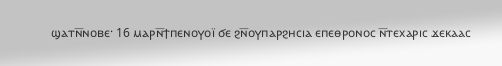ϣⲁⲧⲛ̅ⲛⲟⲃⲉ· 16 ⲙⲁⲣⲛ̅ϯⲡⲉⲛⲟⲩⲟⲓ̈ ϭⲉ ϩⲛ̅ⲟⲩⲡⲁⲣϩⲏⲥⲓⲁ ⲉⲡⲉⲑⲣⲟⲛⲟⲥ ⲛ̅ⲧⲉⲭⲁⲣⲓⲥ ϫⲉⲕⲁⲁⲥ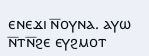ⲉⲛⲉϫⲓ ⲛ̅ⲟⲩⲛⲁ. ⲁⲩⲱ ⲛ̅ⲧⲛ̅ϩⲉ ⲉⲩϩⲙⲟⲧ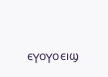ⲉⲩⲟⲩⲟⲉⲓϣ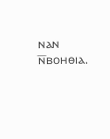ⲛⲁⲛ ⲛ̅ⲃⲟⲏⲑⲓⲁ.